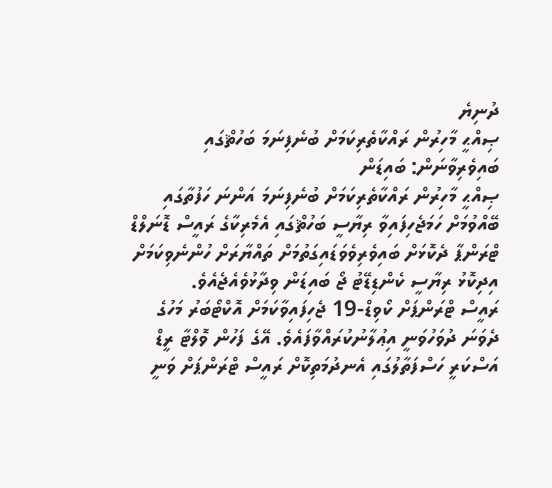ދުނިޔެ
ޞިއްޙީ މާހިރުން ރައްކާތެރިކަމަށް ބުނެފިނަމަ ބަހުޘްގައި ބައިވެރިވާނަން: ބައިޑަން
ޞިއްޙީ މާހިރުން ރައްކާތެރިކަމަށް ބުނެފިނަމަ އަންނަ ހަފުތާގައި ބޭއްވުމަށް ހަމަޖެހިފައިވާ ރިޔާސީ ބަހުޘްގައި އެމެރިކާގެ ރައީސް ޑޮނަލްޑް ޓްރަންޕާ ދެކޮޅަށް ބައިވެރިވެވަޑައިގަތުމަށް ތައްޔާރަށް ހުންނެވިކަމަށް އިދިކޮޅު ރިޔާސީ ކެންޑިޑޭޓު ޖޯ ބައިޑަން ވިދާޅުވެއެޖެއެވެ.
ރައީސް ޓްރަންޕަށް ކޯވިޑް-19 ޖެހިފައިވާކަމަށް އޮކްޓޯބަރު މަހުގެ ދެވަނަ ދުވަހުވަނީ އިޢުލާނުކުރައްވާފައެވެ. އޭގެ ފަހުން ވޮލްޓާ ރީޑް އަސްކަރީ ހަސްފަތާލުގައި އެނދުމަތިކޮށް ރައީސް ޓްރަންޕަށް ވަނީ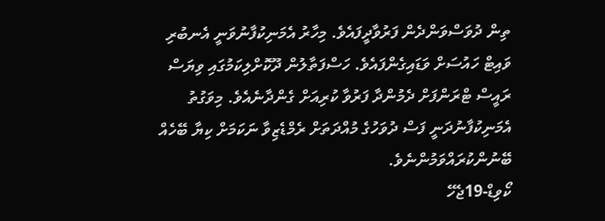ތިން ދުވަސްވަންދެން ފަރުވާދީފައެވެ. މިހާރު އެމަނިކުފާނުވަނީ އެނބުރި ވައިޓް ހައުސަށް ވަޑައިގެންފައެވެ. ހަސްފަތާލުން ދޫކޮށްލިކަމުގައި ވިޔަސް ރައީސް ޓްރަންފަށް ދެމުންދާ ފަރުވާ ކުރިއަށް ގެންދާނެއެވެ. މިވަގުތު އެމަނިކުފާނުދަނީ ފަސް ދުވަހުގެ މުއްދަތަށް ރެމްޑެޒިވާ ނަކަމަށް ކިޔާ ބޭހެއް ބޭނުންކުރައްވަމުންނެވެ.
ކޯވިޑް-19ޖެހޭ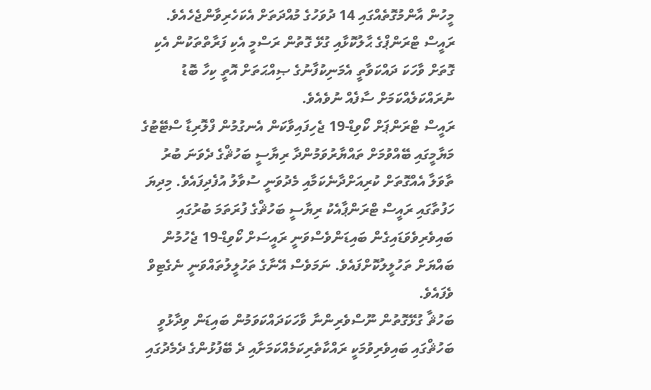މީހުން އާންމުގޮތެއްގައި 14 ދުވަހުގެ މުއްދަތަށް އެކަހެރިވާންޖެހެއެވެ. ރައީސް ޓްރަންޕްގެ ޙާލުކޮޅާއި ގުޅޭ ގޮތުން ރަސްމީ އެކި ފަރާތްތަކުން އެކި ގޮތަށް ވާހަކަ ދައްކަވާތީ އެމަނިކުފާނުގެ ޞިއްޙަތަށް އޮތީ ކިހާ ބޮޑު ނުރައްކަލެއްކަމަށް ސާފެއް ނުވެއެވެ.
ރައީސް ޓްރަންޕަށް ކޯވިޑް-19 ޖެހިފައިވާކަން އެނގުމުން ފްލޮރިޑާ ސްޓޭޓުގެ މަޔާމީގައި ބޭއްވުމަށް ތައްޔާރުވަމުންދާ ރިޔާސީ ބަހުޘްގެ ދެވަނަ ބުރު ތާވަލާ އެއްގޮތަށް ކުރިއަށްދާނެކަމާއި މެދުވަނީ ސުވާލު އުފެދިފައެވެ. މިދިޔަ ހަފުތާގައި ރައީސް ޓްރަންޕާއެކު ރިޔާސީ ބަހުޘްގެ ފުރަތަމަ ބުރުގައި ބައިވެރިވެވަޑައިގެން ބައިޑަންވެސްވަނީ ރައީސަށް ކޯވިޑް-19 ޖެހުމުން ބައްޔަށް ތަހުލީލުކޮށްފައެވެ. ނަމަވެސް އޭނާގެ ތަހުލީލުތައްވަނީ ނެގެޓިވް ވެފައެވެ.
ބަހުޘާ ގުޅޭގޮތުން ނޫސްވެރިންނާ ވާހަކަދައްކަވަމުން ބައިޑަން ވިދާޅުވީ ބަހުޘްގައި ބައިވެރިވުމަކީ ރައްކާތެރިކަމެއްކަމަށާއި ދެ ބޭފުޅުންގެ ދެމެދުގައި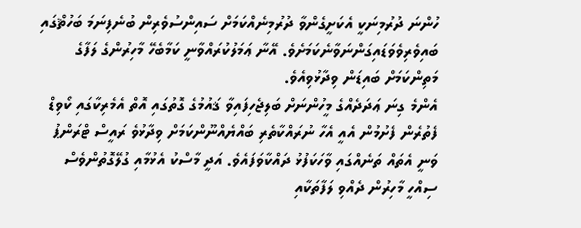ހުންނަ ދުރުމިނަކީ އެކަށީގެންވާ ދުރުމިނެއްކަމަށް ސައިންސުވެރިން ބުނެފިނަމަ ބަހުޘްގައި ބައިވެރިވެވަޑައިގަންނަވާނެކަމަށެވެ. އޭނާ ޢަމަލުކުރައްވާނީ ކަމާބެހޭ މާހިރުންގެ ލަފާގެ މަތިންކަމަށް ބައިޑަން ވިދާޅުވިއެވެ.
އެންމެ ގިނަ ޢަދަދެއްގެ މީހުންނަށް ބަލިޖެހިފައިވާ ޤައުމުގެ ގޮތުގައި އޮތް އެމެރިކާގައި ކޯވިޑް ފެތުރެން ފެށުމުން އެއީ އެހާ ނުރައްކާތެރި ބައްޔެއްނޫންކަމަށް ވިދާޅުވެ ރައީސް ޓްރަންޕު ވަނީ އެތައް ތަނެއްގައި ވާހަކަފުޅު ދައްކާވަފައެވެ. އަދީ މާސްކު އެޅުމާއި ގުލޭގޮތުންވެސް ސިއްހީ މާހިރުން ދެއްވި ލަފާތަކާއި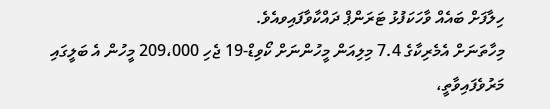ހިލާފަށް ބައެއް ވާހަކަފުޅު ޓަރަންޕް ދައްކާވާފައިވއެވެ.
މިހާތަނަށް އެމެރިކާގެ 7.4 މިލިއަން މީހުންނަށް ކޯވިޑް-19 ޖެހި 209،000 މީހުން އެ ބަލީގައި މަރުވެފައިވާތީ،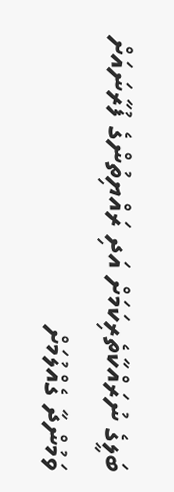ބަލީގެ ނުރައްކާތެރިކަމަށް އަދި ރައްޔިތުންގެ ފުރާނައަށް ވަމުންދާ ގެއްލުމަށް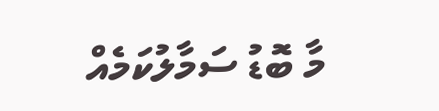މާ ބޮޑު ސަމާލުކަމެއް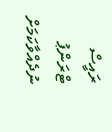ރައީސް ޓްރަންޕު ނުދެއްވާކަމަށް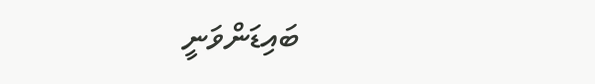ބައިޑަންވަނީ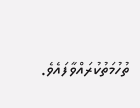ތުހުމަތުކުރައްވާފައެވެ.